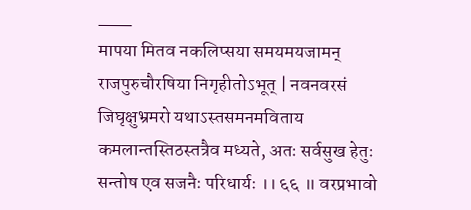___
मापया मितव नकलिप्सया समयमयजामन् राजपुरुचौरषिया निगृहीतोऽभूत् | नवनवरसं जिघृक्षुभ्रमरो यथाऽस्तसमनमविताय कमलान्तस्तिठस्तत्रैव मध्यते, अतः सर्वसुख हेतुः सन्तोष एव सजनैः परिधार्यः ।। ६६ ॥ वरप्रभावो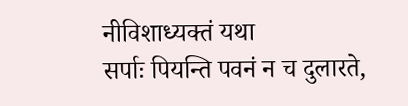नीविशाध्यक्तं यथा
सर्पाः पियन्ति पवनं न च दुलारते,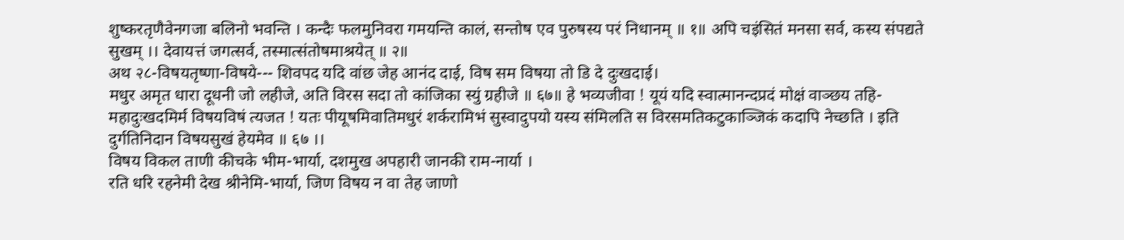शुष्करतृणैवेनगजा बलिनो भवन्ति । कन्दैः फलमुनिवरा गमयन्ति कालं, सन्तोष एव पुरुषस्य परं निधानम् ॥ १॥ अपि चइंसितं मनसा सर्व, कस्य संपद्यते सुखम् ।। देवायत्तं जगत्सर्व, तस्मात्संतोषमाश्रयेत् ॥ २॥
अथ २८-विषयतृष्णा-विषये--- शिवपद यदि वांछ जेह आनंद दाई, विष सम विषया तो डि दे दुःखदाई।
मधुर अमृत धारा दूधनी जो लहीजे, अति विरस सदा तो कांजिका स्युं ग्रहीजे ॥ ६७॥ हे भव्यजीवा ! यूयं यदि स्वात्मानन्दप्रदं मोक्षं वाञ्छय तहि-महादुःखदमिर्म विषयविषं त्यजत ! यतः पीयूषमिवातिमधुरं शर्करामिभं सुस्वादुपयो यस्य संमिलति स विरसमतिकटुकाञ्जिकं कदापि नेच्छति । इति दुर्गतिनिदान विषयसुखं हेयमेव ॥ ६७ ।।
विषय विकल ताणी कीचके भीम-भार्या, दशमुख अपहारी जानकी राम-नार्या ।
रति धरि रहनेमी देख श्रीनेमि-भार्या, जिण विषय न वा तेह जाणो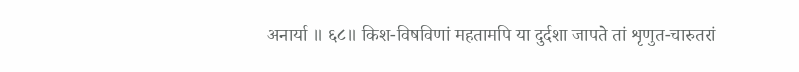अनार्या ॥ ६८॥ किश-विषविणां महतामपि या दुर्दशा जापते तां शृणुत-चारुतरां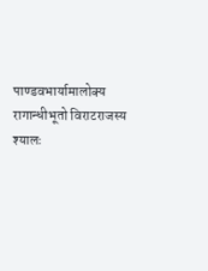पाण्डवभार्यामालोक्य रागान्धीभूतो विराटराजस्य श्यालः